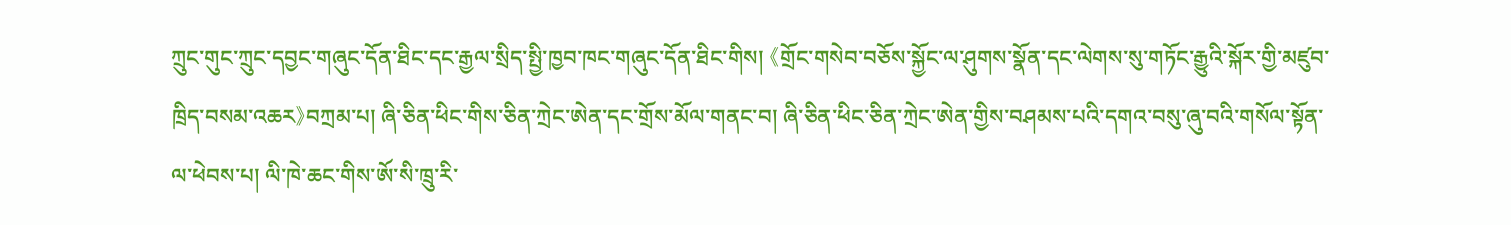ཀྲུང་གུང་ཀྲུང་དབྱང་གཞུང་དོན་ཐིང་དང་རྒྱལ་སྲིད་སྤྱི་ཁྱབ་ཁང་གཞུང་དོན་ཐིང་གིས། 《གྲོང་གསེབ་བཅོས་སྐྱོང་ལ་ཤུགས་སྣོན་དང་ལེགས་སུ་གཏོང་རྒྱུའི་སྐོར་གྱི་མཛུབ་ཁྲིད་བསམ་འཆར》བཀྲམ་པ། ཞི་ཅིན་ཕིང་གིས་ཅིན་ཀྲེང་ཨེན་དང་གྲོས་མོལ་གནང་བ། ཞི་ཅིན་ཕིང་ཅིན་ཀྲེང་ཨེན་གྱིས་བཤམས་པའི་དགའ་བསུ་ཞུ་བའི་གསོལ་སྟོན་ལ་ཕེབས་པ། ལི་ཁེ་ཆང་གིས་ཨོ་སི་ཁྲུ་རི་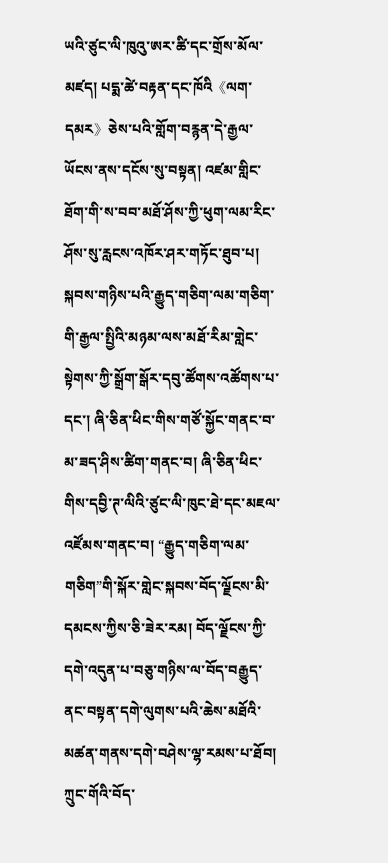ཡའི་ཙུང་ལི་ཁུའུ་ཨར་ཚི་དང་གྲོས་མོལ་མཛད། པདྨ་ཚེ་བརྟན་དང་ཁོའི《ལག་དམར》ཅེས་པའི་གློག་བརྙན་དེ་རྒྱལ་ཡོངས་ནས་དངོས་སུ་བསྟན། འཛམ་གླིང་ཐོག་གི་ས་བབ་མཐོ་ཤོས་ཀྱི་ཕུག་ལམ་རིང་ཤོས་སུ་རླངས་འཁོར་ཤར་གཏོང་ཐུབ་པ། སྐབས་གཉིས་པའི་རྒྱུད་གཅིག་ལམ་གཅིག་གི་རྒྱལ་སྤྱིའི་མཉམ་ལས་མཐོ་རིམ་གླེང་སྟེགས་ཀྱི་སྒྲོག་སྒོར་དབུ་ཚོགས་འཚོགས་པ་དང་། ཞི་ཅིན་ཕིང་གིས་གཙོ་སྐྱོང་གནང་བ་མ་ཟད་ཤིས་ཚིག་གནང་བ། ཞི་ཅིན་ཕིང་གིས་དབྱི་ཊ་ལིའི་ཙུང་ལི་ཁུང་ཐེ་དང་མཇལ་འཛོམས་གནང་བ། “རྒྱུད་གཅིག་ལམ་གཅིག”གི་སྐོར་གླེང་སྐབས་བོད་ལྗོངས་མི་དམངས་ཀྱིས་ཅི་ཟེར་རམ། བོད་ལྗོངས་ཀྱི་དགེ་འདུན་པ་བཅུ་གཉིས་ལ་བོད་བརྒྱུད་ནང་བསྟན་དགེ་ལུགས་པའི་ཆེས་མཐོའི་མཚན་གནས་དགེ་བཤེས་ལྷ་རམས་པ་ཐོབ།
ཀྲུང་གོའི་བོད་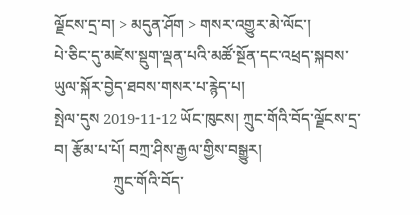ལྗོངས་དྲ་བ། > མདུན་ཤོག > གསར་འགྱུར་མེ་ལོང་།
པེ་ཅིང་དུ་མཛེས་སྡུག་ལྡན་པའི་མཚོ་སྔོན་དང་འཕྲད་སྐབས་ཡུལ་སྐོར་བྱེད་ཐབས་གསར་པ་རྙེད་པ།
སྤེལ་དུས 2019-11-12 ཡོང་ཁུངས། ཀྲུང་གོའི་བོད་ལྗོངས་དྲ་བ། རྩོམ་པ་པོ། བཀྲ་ཤིས་རྒྱལ་གྱིས་བསྒྱུར།
               ཀྲུང་གོའི་བོད་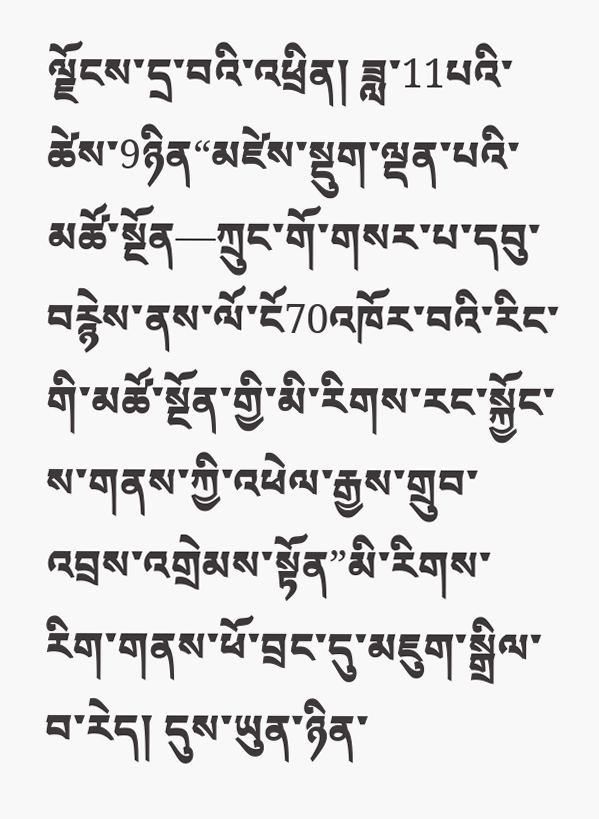ལྗོངས་དྲ་བའི་འཕྲིན། ཟླ་11པའི་ཚེས་9ཉིན“མཛེས་སྡུག་ལྡན་པའི་མཚོ་སྔོན—ཀྲུང་གོ་གསར་པ་དབུ་བརྙེས་ནས་ལོ་ངོ70འཁོར་བའི་རིང་གི་མཚོ་སྔོན་གྱི་མི་རིགས་རང་སྐྱོང་ས་གནས་ཀྱི་འཕེལ་རྒྱས་གྲུབ་འབྲས་འགྲེམས་སྟོན”མི་རིགས་རིག་གནས་ཕོ་བྲང་དུ་མཇུག་སྒྲིལ་བ་རེད། དུས་ཡུན་ཉིན་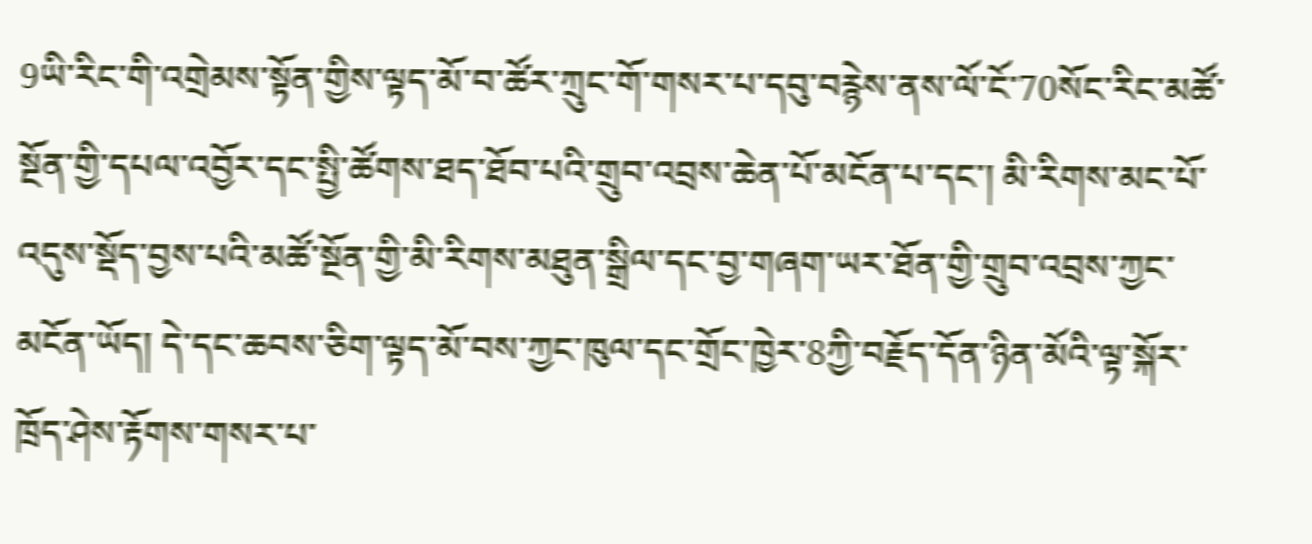9ཡི་རིང་གི་འགྲེམས་སྟོན་གྱིས་ལྟད་མོ་བ་ཚོར་ཀྲུང་གོ་གསར་པ་དབུ་བརྙེས་ནས་ལོ་ངོ་70སོང་རིང་མཚོ་སྔོན་གྱི་དཔལ་འབྱོར་དང་སྤྱི་ཚོགས་ཐད་ཐོབ་པའི་གྲུབ་འབྲས་ཆེན་པོ་མངོན་པ་དང་། མི་རིགས་མང་པོ་འདུས་སྡོད་བྱས་པའི་མཚོ་སྔོན་གྱི་མི་རིགས་མཐུན་སྒྲིལ་དང་བྱ་གཞག་ཡར་ཐོན་གྱི་གྲུབ་འབྲས་ཀྱང་མངོན་ཡོད། དེ་དང་ཆབས་ཅིག་ལྟད་མོ་བས་ཀྱང་ཁུལ་དང་གྲོང་ཁྱེར་8ཀྱི་བརྗོད་དོན་ཉིན་མོའི་ལྟ་སྐོར་ཁྲོད་ཤེས་རྟོགས་གསར་པ་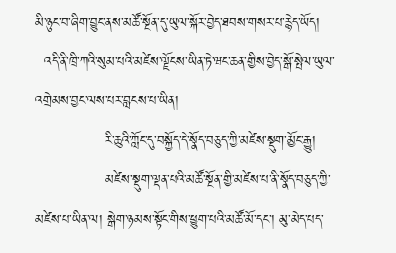མི་ཉུང་བ་ཞིག་བྱུང་ནས་མཚོ་སྔོན་དུ་ཡུལ་སྐོར་བྱེད་ཐབས་གསར་པ་རྙེད་ཡོད།
  འདི་ནི་ཁྲི་ཀའི་སུམ་པའི་མཛེས་ལྗོངས་ཡིན་ཏེ་ཝང་ཆན་གྱིས་བྱེད་སྒོ་སྤེལ་ཡུལ་འགྲེམས་བྱང་ལས་པར་བླངས་པ་ཡིན།
               རི་ཆུའི་ཀློང་དུ་བསྐྱོད་དེ་སྣོད་བཅུད་ཀྱི་མཛེས་སྡུག་མྱོང་རྒྱུ།
               མཛེས་སྡུག་ལྡན་པའི་མཚོ་སྔོན་གྱི་མཛེས་པ་ནི་སྣོད་བཅུད་ཀྱི་མཛེས་པ་ཡིན་ལ། སྒེག་ཉམས་སྟོང་གིས་ཕྱུག་པའི་མཚོ་མོ་དང་། མུ་མེད་པད་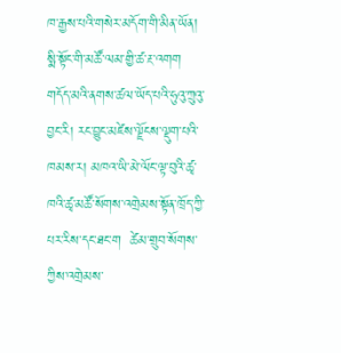ཁ་རྒྱས་པའི་གསེར་མདོག་གི་མིན་ཡོན། སྨི་སྟོང་གི་མཚོ་ལམ་གྱི་ཚ་རྔ་འགག གདོད་མའི་ནགས་ཚལ་ཡོད་པའི་ཧུའུ་ཀྲུའུ་བྱང་རི། རང་བྱུང་མཛེས་ལྗོངས་ལྡུག་པའི་ཁམས་ར། མཁའ་ཡི་མེ་ལོང་ལྟ་བུའི་ཚྭ་ཁའི་ཚྭ་མཚོ་སོགས་འགྲེམས་སྟོན་ཁྲོད་ཀྱི་པར་རིས་དང་ཐང་ག  ཚེམ་གྲུབ་སོགས་ཀྱིས་འགྲེམས་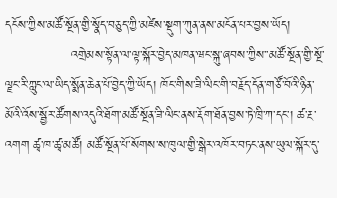དངོས་ཀྱིས་མཚོ་སྔོན་གྱི་སྣོད་བཅུད་ཀྱི་མཛེས་སྡུག་ཀུན་ནས་མངོན་པར་བྱས་ཡོད།
               འགྲེམས་སྟོན་ལ་ལྟ་སྐོར་བྱེད་མཁན་ཝང་སྐུ་ཞབས་ཀྱིས་་མཚོ་སྔོན་གྱི་སྔོ་ལྗང་རི་ཀླུང་ལ་ཡིད་སྨོན་ཆེན་པོ་བྱེད་ཀྱི་ཡོད། ཁོང་གིས་ཟི་ལིང་གི་བརྗོད་དོན་གཙོ་བོའི་ཉིན་མོའི་འོས་སྦྱོར་ཚོགས་འདུའི་ཐོག་མཚོ་སྔོན་ཟི་ལིང་ནས་རྡོག་ཐོན་བྱས་ཏེ་ཁྲི་ཀ་དང་། ཚ་རྔ་འགག ཚྭ་ཁ་ཚྭ་མཚོ། མཚོ་སྔོན་པོ་སོགས་ས་ཁུལ་གྱི་སྒེར་འཁོར་བཏང་ནས་ཡུལ་སྐོར་དུ་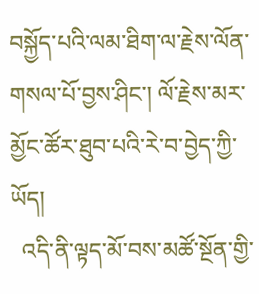བསྐྱོད་པའི་ལམ་ཐིག་ལ་རྗེས་ལོན་གསལ་པོ་བྱས་ཤིང་། ལོ་རྗེས་མར་མྱོང་ཚོར་ཐུབ་པའི་རེ་བ་བྱེད་ཀྱི་ཡོད།
  འདི་ནི་ལྟད་མོ་བས་མཚོ་སྔོན་གྱི་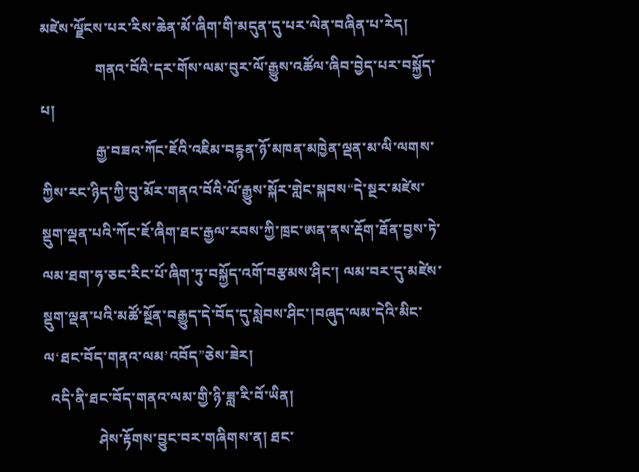མཛེས་ལྗོངས་པར་རིས་ཆེན་མོ་ཞིག་གི་མདུན་དུ་པར་ལེན་བཞིན་པ་རེད།
               གནའ་བོའི་དར་གོས་ལམ་བུར་ལོ་རྒྱུས་འཚོལ་ཞིབ་བྱེད་པར་བསྐྱོད་པ།
               རྒྱ་བཟའ་ཀོང་ཇོའི་འཇིམ་བརྙན་ཉོ་མཁན་མཁྱེན་ལྡན་མ་ལི་ལགས་ཀྱིས་རང་ཉིད་ཀྱི་བུ་མོར་གནའ་བོའི་ལོ་རྒྱུས་སྐོར་གླེང་སྐབས“དེ་སྔར་མཛེས་སྡུག་ལྡན་པའི་ཀོང་ཇོ་ཞིག་ཐང་རྒྱལ་རབས་ཀྱི་ཁྲང་ཨན་ནས་རྡོག་ཐོན་བྱས་ཏེ་ལམ་ཐག་ཧ་ཅང་རིང་པོ་ཞིག་ཏུ་བསྐྱོད་འགོ་བརྩམས་ཤིང་། ལམ་བར་དུ་མཛེས་སྡུག་ལྡན་པའི་མཚོ་སྔོན་བརྒྱུད་དེ་བོད་དུ་སླེབས་ཤིང་།བཞུད་ལམ་དེའི་མིང་ལ‘ཐང་བོད་གནའ་ལམ’འབོད”ཅེས་ཟེར།
  འདི་ནི་ཐང་བོད་གནའ་ལམ་གྱི་ཉི་ཟླ་རི་བོ་ཡིན།
               ཤེས་རྟོགས་བྱུང་བར་གཞིགས་ན། ཐང་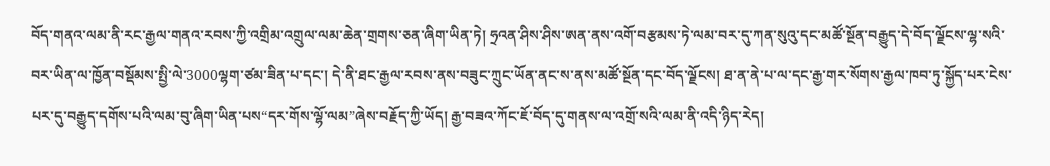བོད་གནའ་ལམ་ནི་རང་རྒྱལ་གནའ་རབས་ཀྱི་འགྲིམ་འགྲུལ་ལམ་ཆེན་གྲགས་ཅན་ཞིག་ཡིན་ཏེ། ཧྲའན་ཤིས་ཤིས་ཨན་ནས་འགོ་བརྩམས་ཏེ་ལམ་བར་དུ་ཀན་སུའུ་དང་མཚོ་སྔོན་བརྒྱུད་དེ་བོད་ལྗོངས་ལྷ་སའི་བར་ཡིན་ལ་ཁྱོན་བསྡོམས་སྤྱི་ལེ་3000ལྷག་ཙམ་ཟིན་པ་དང་། དེ་ནི་ཐང་རྒྱལ་རབས་ནས་བཟུང་ཀྲུང་ཡོན་ནང་ས་ནས་མཚོ་སྔོན་དང་བོད་ལྗོངས། ཐ་ན་ནེ་པ་ལ་དང་རྒྱ་གར་སོགས་རྒྱལ་ཁབ་ཏུ་སྐྱོད་པར་ངེས་པར་དུ་བརྒྱུད་དགོས་པའི་ལམ་བུ་ཞིག་ཡིན་པས“དར་གོས་ལྷོ་ལམ”ཞེས་བརྗོད་ཀྱི་ཡོད། རྒྱ་བཟའ་ཀོང་ཇོ་བོད་དུ་གནས་ལ་འགྲོ་སའི་ལམ་ནི་འདི་ཉིད་རེད།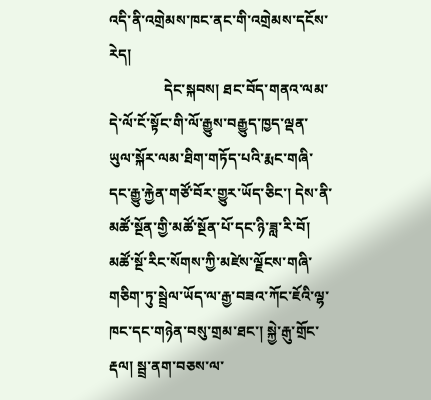འདི་ནི་འགྲེམས་ཁང་ནང་གི་འགྲེམས་དངོས་རེད།
               དེང་སྐབས། ཐང་བོད་གནའ་ལམ་དེ་ལོ་ངོ་སྟོང་གི་ལོ་རྒྱུས་བརྒྱུད་ཁྱད་ལྡན་ཡུལ་སྐོར་ལམ་ཐིག་གཏོད་པའི་རྨང་གཞི་དང་རྒྱུ་རྐྱེན་གཙོ་བོར་གྱུར་ཡོད་ཅིང་། དེས་ནི་མཚོ་སྔོན་གྱི་མཚོ་སྔོན་པོ་དང་ཉི་ཟླ་རི་བོ། མཚོ་སྔོ་རིང་སོགས་ཀྱི་མཛེས་ལྗོངས་གཞི་གཅིག་ཏུ་སྦྲེལ་ཡོད་ལ་རྒྱ་བཟའ་ཀོང་ཇོའི་ལྷ་ཁང་དང་གཉེན་བསུ་གྲམ་ཐང་། སྐྱེ་རྒུ་གྲོང་རྡལ། སྦྲ་ནག་བཅས་ལ་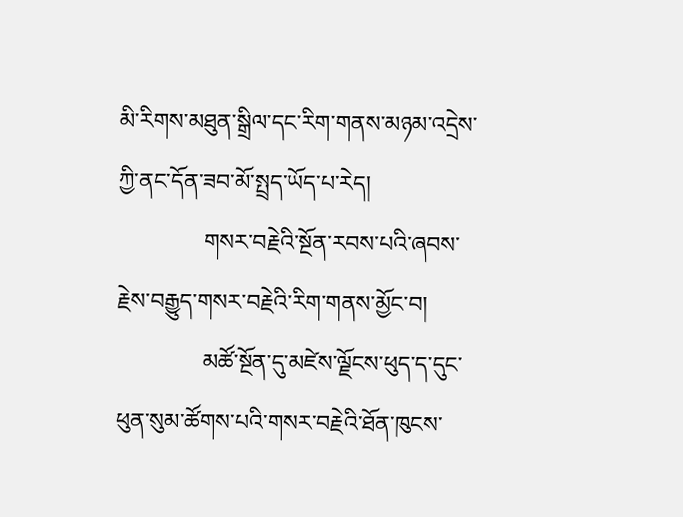མི་རིགས་མཐུན་སྒྲིལ་དང་རིག་གནས་མཉམ་འདྲེས་ཀྱི་ནང་དོན་ཟབ་མོ་སྤྲད་ཡོད་པ་རེད།
               གསར་བརྗེའི་སྔོན་རབས་པའི་ཞབས་རྗེས་བརྒྱུད་གསར་བརྗེའི་རིག་གནས་མྱོང་བ།
               མཚོ་སྔོན་དུ་མཛེས་ལྗོངས་ཕུད་ད་དུང་ཕུན་སུམ་ཚོགས་པའི་གསར་བརྗེའི་ཐོན་ཁུངས་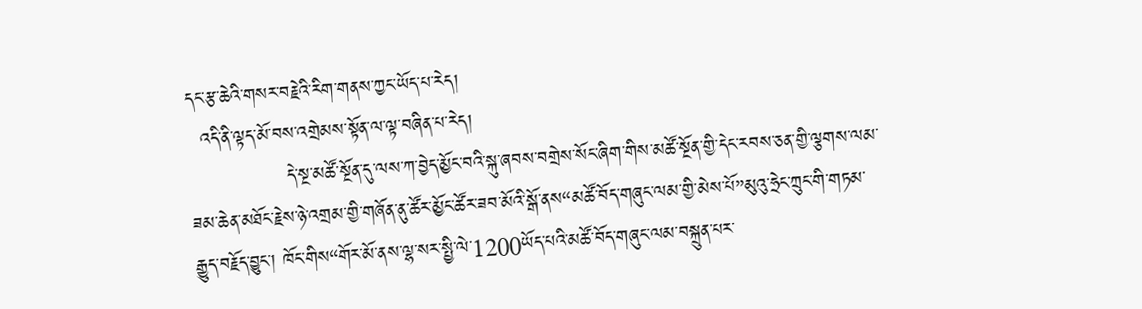དང་རྩ་ཆེའི་གསར་བརྗེའི་རིག་གནས་ཀྱང་ཡོད་པ་རེད།
  འདི་ནི་ལྟད་མོ་བས་འགྲེམས་སྟོན་ལ་ལྟ་བཞིན་པ་རེད།
               དེ་སྔ་མཚོ་སྔོན་དུ་ལས་ཀ་བྱེད་མྱོང་བའི་སྐུ་ཞབས་བགྲེས་སོང་ཞིག་གིས་མཚོ་སྔོན་གྱི་དེང་རབས་ཅན་གྱི་ལྕགས་ལམ་ཟམ་ཆེན་མཐོང་རྗེས་ཉེ་འགྲམ་གྱི་གཞོན་ནུ་ཚོར་མྱོང་ཚོར་ཟབ་མོའི་སྒོ་ནས“མཚོ་བོད་གཞུང་ལམ་གྱི་མེས་པོ”མུའུ་ཧྲེང་ཀྲུང་གི་གཏམ་རྒྱུད་བརྗོད་བྱུང་། ཁོང་གིས“གོར་མོ་ནས་ལྷ་སར་སྤྱི་ལེ་1200ཡོད་པའི་མཚོ་བོད་གཞུང་ལམ་བསྐྲུན་པར་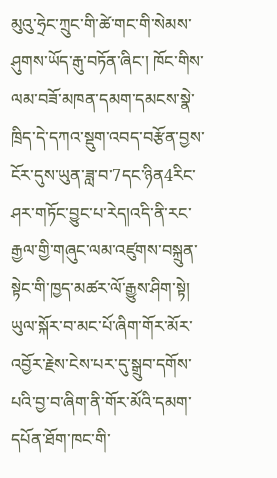མུའུ་ཧྲེང་ཀྲུང་གི་ཚེ་གང་གི་སེམས་ཤུགས་ཡོད་རྒུ་བཏོན་ཞིང་། ཁོང་གིས་ལམ་བཟོ་མཁན་དམག་དམངས་སྣེ་ཁྲིད་དེ་དཀའ་སྡུག་འབད་བརྩོན་བྱས་ངོར་དུས་ཡུན་ཟླ་བ་7དང་ཉིན4རིང་ཤར་གཏོང་བྱུང་པ་རེད།འདི་ནི་རང་རྒྱལ་གྱི་གཞུང་ལམ་འཛུགས་བསྐྲུན་སྟེང་གི་ཁྱད་མཚར་ལོ་རྒྱུས་ཤིག་སྟེ། ཡུལ་སྐོར་བ་མང་པོ་ཞིག་གོར་མོར་འབྱོར་རྗེས་ངེས་པར་དུ་སྒྲུབ་དགོས་པའི་བྱ་བ་ཞིག་ནི་གོར་མོའི་དམག་དཔོན་ཐོག་ཁང་གི་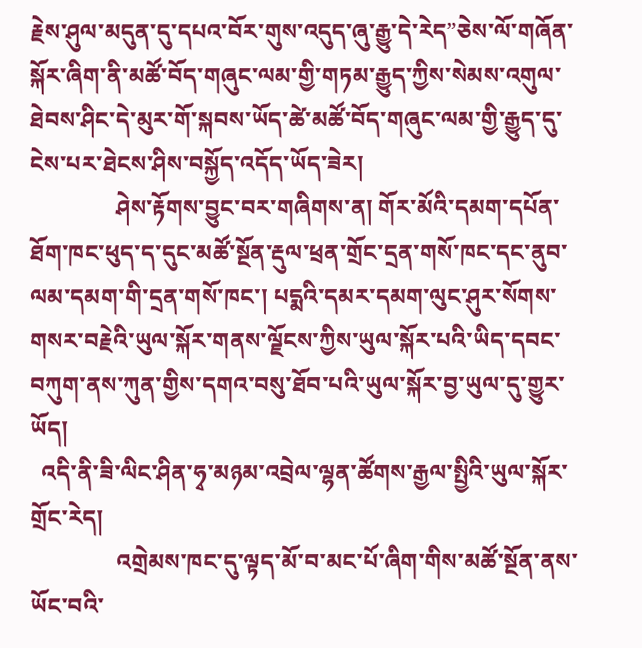རྗེས་ཤུལ་མདུན་དུ་དཔའ་བོར་གུས་འདུད་ཞུ་རྒྱུ་དེ་རེད”ཅེས་ལོ་གཞོན་སྐོར་ཞིག་ནི་མཚོ་བོད་གཞུང་ལམ་གྱི་གཏམ་རྒྱུད་ཀྱིས་སེམས་འགུལ་ཐེབས་ཤིང་དེ་མུར་གོ་སྐབས་ཡོད་ཚེ་མཚོ་བོད་གཞུང་ལམ་གྱི་རྒྱུད་དུ་ངེས་པར་ཐེངས་ཤིས་བསྐྱོད་འདོད་ཡོད་ཟེར།
               ཤེས་རྟོགས་བྱུང་བར་གཞིགས་ན། གོར་མོའི་དམག་དཔོན་ཐོག་ཁང་ཕུད་ད་དུང་མཚོ་སྔོན་རྡུལ་ཕྲན་གྲོང་དྲན་གསོ་ཁང་དང་ནུབ་ལམ་དམག་གི་དྲན་གསོ་ཁང་། པདྨའི་དམར་དམག་ལུང་ཤུར་སོགས་གསར་བརྗེའི་ཡུལ་སྐོར་གནས་ལྗོངས་ཀྱིས་ཡུལ་སྐོར་པའི་ཡིད་དབང་བཀུག་ནས་ཀུན་གྱིས་དགའ་བསུ་ཐོབ་པའི་ཡུལ་སྐོར་བྱ་ཡུལ་དུ་གྱུར་ཡོད།
  འདི་ནི་ཟི་ལིང་ཤིན་ཧྭ་མཉམ་འབྲེལ་ལྷན་ཚོགས་རྒྱལ་སྤྱིའི་ཡུལ་སྐོར་གྲོང་རེད།
               འགྲེམས་ཁང་དུ་ལྟད་མོ་བ་མང་པོ་ཞིག་གིས་མཚོ་སྔོན་ནས་ཡོང་བའི་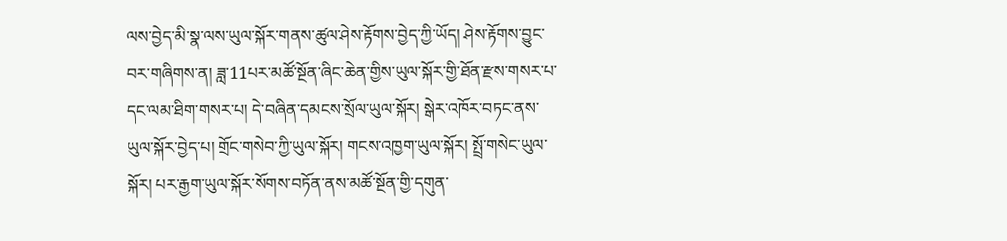ལས་བྱེད་མི་སྣ་ལས་ཡུལ་སྐོར་གནས་ཚུལ་ཤེས་རྟོགས་བྱེད་ཀྱི་ཡོད། ཤེས་རྟོགས་བྱུང་བར་གཞིགས་ན། ཟླ་11པར་མཚོ་སྔོན་ཞིང་ཆེན་གྱིས་ཡུལ་སྐོར་གྱི་ཐོན་རྫས་གསར་པ་དང་ལམ་ཐིག་གསར་པ། དེ་བཞིན་དམངས་སྲོལ་ཡུལ་སྐོར། སྒེར་འཁོར་བཏང་ནས་ཡུལ་སྐོར་བྱེད་པ། གྲོང་གསེབ་ཀྱི་ཡུལ་སྐོར། གངས་འཁྱག་ཡུལ་སྐོར། སྤྲོ་གསེང་ཡུལ་སྐོར། པར་རྒྱག་ཡུལ་སྐོར་སོགས་བཏོན་ནས་མཚོ་སྔོན་གྱི་དགུན་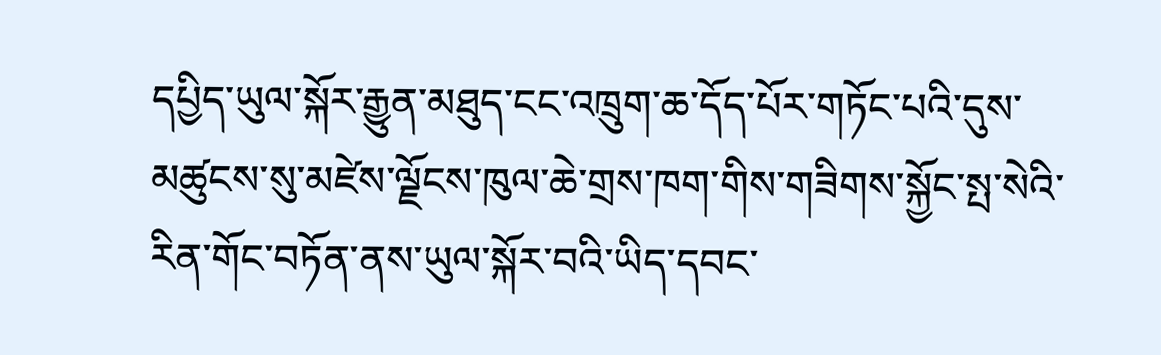དཔྱིད་ཡུལ་སྐོར་རྒྱུན་མཐུད་ངང་འཁྲུག་ཆ་དོད་པོར་གཏོང་པའི་དུས་མཚུངས་སུ་མཛེས་ལྗོངས་ཁུལ་ཆེ་གྲས་ཁག་གིས་གཟིགས་སྐྱོང་སྤ་སེའི་རིན་གོང་བཏོན་ནས་ཡུལ་སྐོར་བའི་ཡིད་དབང་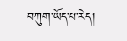བཀུག་ཡོད་པ་རེད།